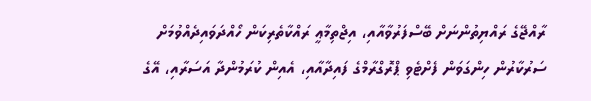ރާއްޖޭގެ ރައްޔިތުންނަށް ބޭސްފަރުވާއާއި، އިޖްތިމާޢީ ރައްކާތެރިކަން ހޯއްދަވައިދެއްވުމަށް ސަރުކާރުން ހިންގަވަން ފެށްޓެވި ޕްރޮގްރާމްގެ ފައިދާއާއި، އެއިން ކުރަމުންދާ އަސަރާއި، އޭގެ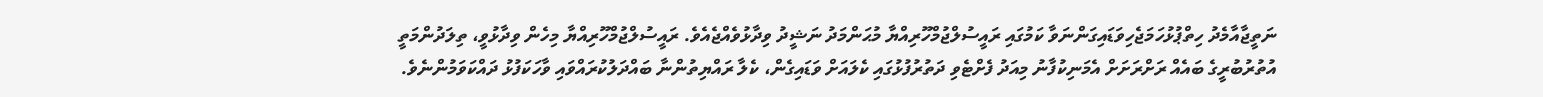ނަތީޖާއާމެދު ހިތްޕުޅުހަމަޖެހިވަޑައިގަންނަވާ ކަމުގައި ރައީސުލްޖުމްހޫރިއްޔާ މުޙަންމަދު ނަޝީދު ވިދާޅުވެއްޖެއެވެ. ރައީސުލްޖުމްހޫރިއްޔާ މިހެން ވިދާޅުވީ، ތިލަދުންމަތީ އުތުރުބުރީގެ ބައެއް ރަށްރަށަށް އެމަނިކުފާނު މިއަދު ފެށްޓެވި ދަތުރުފުޅުގައި ކެލައަށް ވަޑައިގެން، ކެލާ ރައްޔިތުންނާ ބައްދަލުކުރައްވައި ވާހަކަފުޅު ދައްކަވަމުންނެވެ.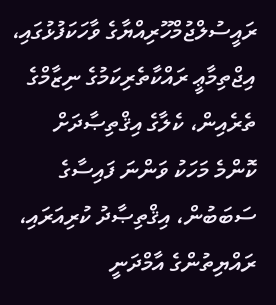ރައީސުލްޖުމްހޫރިއްޔާގެ ވާހަކަފުޅުގައި، އިޖްތިމާޢީ ރައްކާތެރިކަމުގެ ނިޒާމްގެ ތެރެއިން، ކެލާގެ އިޤްތިޞާދަށް ކޮންމެ މަހަކު ވަންނަ ފައިސާގެ ސަބަބުން، އިޤްތިޞާދު ކުރިއަރައި، ރައްޔިތުންގެ އާމްދަނީ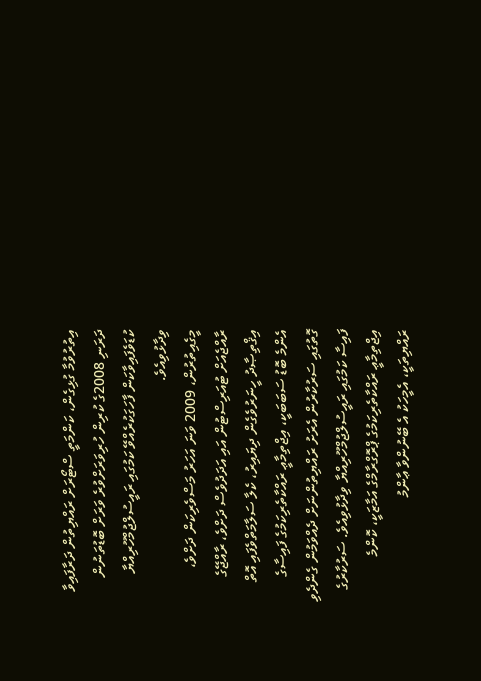އިތުރުވުމާ ގުޅިގެން، ކަންމަތީ ސްޓޯރަށް ރައްޔިތުން ދަރާފައިވާ ދަރަނި 2008ގެ ކުރިން ހުރިވަރަށްވުރެ ވަރަށް ބޮޑުތަނުން ކުޑަވެފައިވާކަން ފާހަގަކުރެއްވޭ ކަމުގައި ރައީސުލްޖުމްހޫރިއްޔާ ވިދާޅުވިއެވެ.
މީގެއިތުރުން، 2009 ވަނަ އަހަރު މަސްވެރިކަން ދަށްވެ، ރާއްޖެއަށް ޓުއަރިސްޓުން އައި އަދަދުވެސް ދަށްވެ، ރާއްޖޭގެ އިޤްތިޞާދު ހީނަރުވެގެން ދިޔައިރު، ކެލާ ސަލާމަތްވެފައި އޮތް އެންމެ ބޮޑު ސަބަބަކީ، އިޖްތިމާޢީ ރައްކާތެރިކަމުގެ ފައިސާގެ ގޮތުގައި ސަރުކާރުން އެރަށު ރައްޔިތުންނަށް ދެއްވަމުން ގެންދެވި ފައިސާ ކަމުގައި ރައީސުލްޖުމްހޫރިއްޔާ ވިދާޅުވިއެވެ. ސަރުކާރުގެ އިޖްތިމާޢީ ރައްކާތެރިކަމުގެ ޕްރޮގްރާމްގެ އަމާޒަކީ، ކޮންމެ ރައްޔިތަކީ، އެމީހަކު އެ ބޭނުންވާ ޢާންމު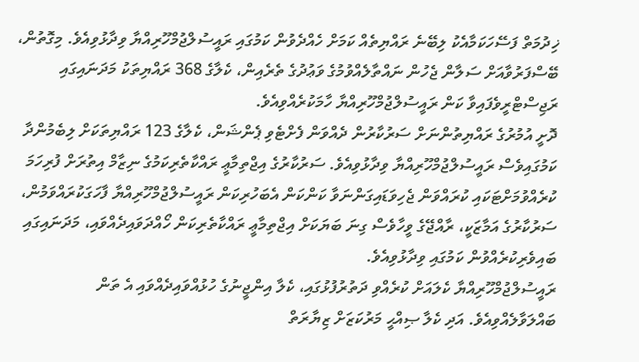ޚިދުމަތް ފަސޭހަކަމާއެކު ލިބޭނެ ރައްޔިތެއް ކަމަށް ހެއްދެވުން ކަމުގައި ރައީސުލްޖުމްހޫރިއްޔާ ވިދާޅުވިއެވެ. މިގޮތުން، ބޭސްފަރުވާއަށް ސަލާން ޖެހުން ނައްތާލެއްވުމުގެ ވަޢުދުގެ ތެރެއިން، ކެލާގެ 368 ރައްޔިތަކު މަދަނައިގައި ރަޖިސްޓްރީވެފައިވާ ކަން ރައީސުލްޖުމްހޫރިއްޔާ ހާމަކުރެއްވިއެވެ.
ދޮށީ އުމުރުގެ ރައްޔިތުންނަށް ސަރުކާރުން ދެއްވަން ފެށްޓެވި ޕެންޝަން، ކެލާގެ 123 ރައްޔިތަކަށް ލިބެމުންދާ ކަމުގައިވެސް ރައީސުލްޖުމްހޫރިއްޔާ ވިދާޅުވިއެވެ. ސަރުކާރުގެ އިޖްތިމާޢީ ރައްކާތެރިކަމުގެ ނިޒާމް އިތުރަށް ފުރިހަމަ ކުރެއްވުމަށްޓަކައި ކުރައްވަން ޖެހިވަޑައިގަންނަވާ ކަންކަން އެބަހުރިކަން ރައީސުލްޖުމްހޫރިއްޔާ ފާހަގަކުރައްވަމުން، ސަރުކާރުގެ އަމާޒަކީ، ރާއްޖޭގެ ވީހާވެސް ގިނަ ބަޔަކަށް އިޖްތިމާޢީ ރައްކާތެރިކަން ހޯއްދަވައިދެއްވައި، މަދަނައިގައި ބައިވެރިކުރެއްވުން ކަމުގައި ވިދާޅުވިއެވެ.
ރައީސުލްޖުމްހޫރިއްޔާ ކެލައަށް ކުރެއްވި ދަތުރުފުޅުގައި، ކެލާ އިންޖީނުގެ ހުޅުއްވައިދެއްވައި އެ ތަން ބައްލަވާލެއްވިއެވެ. އަދި ކެލާ ޞިއްޙީ މަރުކަޒަށް ޒިޔާރަތް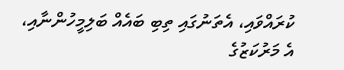ކުރައްވައި، އެތަނުގައި ތިބި ބައެއް ބަލިމީހުންނާއި، އެ މަރުކަޒުގެ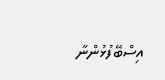އިސްބޭފުޅުންނާ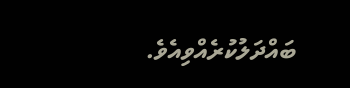ބައްދަލުކުރެއްވިއެވެ.